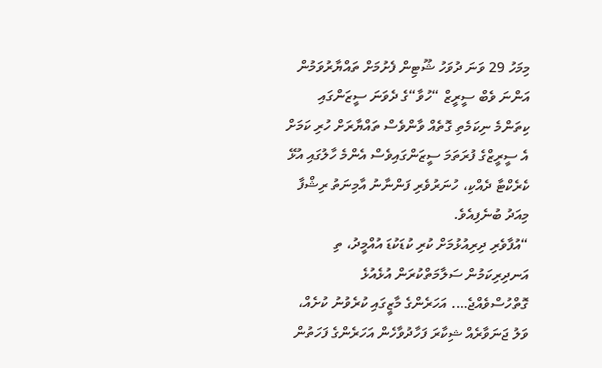މިމަހު 29 ވަނަ ދުވަހު ޝޫޓިން ފެށުމަށް ތައްޔާރުވަމުން އަންނަ ވެބް ސީރީޒް “ހުވާ“ގެ ދެވަނަ ސީޒަންގައި ކިތަންމެ ނިކަމެތި ގޮތެއް ވާންވެސް ތައްޔާރަށް ހުރި ކަމަށް އެ ސީރީޒްގެ ފުރަތަމަ ސީޒަންގައިވެސް އެންމެ ހާލުގައި އުޅޭ ކެރެކްޓާ ދެއްކި، ހުނަރުވެރި ފަންނާނު އާމިނަތު ރިޝްފާ މިއަދު ބުނެފިއެވެ.
“އުފާވެރި ދިރިއުޅުމަށް ކުރި ކުޑަކުޑަ އުއްމީދު، ތި އަނދިރިކަމުން ސަލާމަތްކުރަން އުޅެއުޅެ ގޮތްހުސްވެއްޖެ…. އަހަރެންގެ މާޒީގައި ކުރެވުނު ކުށެއް، ވަލު ޖަނަވާރެއް ޝިކާރަ ފަހާދުވާހެން އަހަރެންގެ ފަހަތުން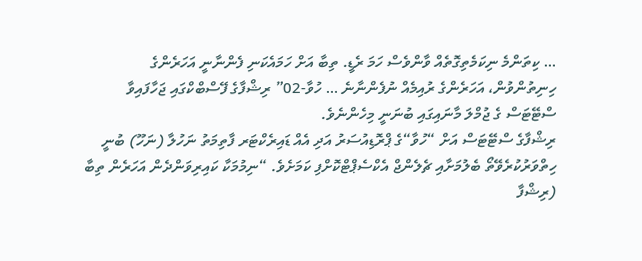… ކިތަންމެ ނިކަމެތިގޮތެއް ވާންވެސް ހަމަ ރެޑީ. ތިބާ އަށް ހަމައެކަނި ފެންނާނީ އަހަރެންގެ ހިނިތުންވުން، އަހަރެންގެ ރުއިމެއް ނުފެންނާނެ … ހުވާ-02” ރިޝްފާގެ ފޭސްބްކްގައި ޖަހާފައިވާ ސްޓޭޓަސް ގެ ޖުމްލަ މާނައިގައި ބުނަނީ މިހެންނެވެ.
ރިޝްފާގެ ސްޓޭޓަސް އަށް “ހުވާ“ގެ ޕްރޮޑިއުސަރު އަދި އެއް ޑައިރެކްޓަރ ފާތިމަތު ނަހުލާ (ނަހޫ) ބުނީ ހިތްވަރުކުރެވޭތޯ ބެލުމަށާއި ޗެލެންޖް އެކްސެޕްޓްކޮށްފި ކަމަށެވެ. “ނިމުމަކާ ކައިރިވަންދެން އަހަރެން ތިބާ (ރިޝްފާ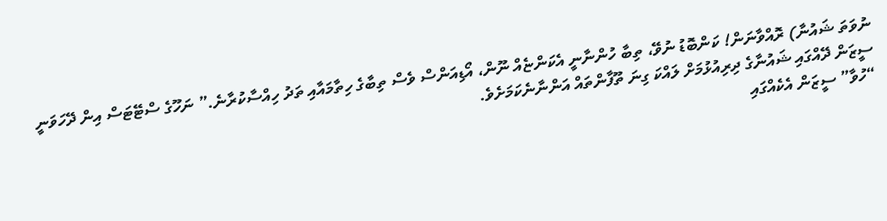ނުވަތަ ޝައުނާ) ރޮއްވާނަން! ކަންބޮޑު ނުވޭ، ތިބާ ހުންނާނީ އެކަންޏެއް ނޫން، އޯޑިއަންސް ވެސް ތިބާގެ ހިތާމައާއި ތަދު ހިއްސާކުރާނެ.” ނަހޫގެ ސްޓޭޓަސް އިން ދޭހަވަނީ ސީޒަން ދޭއްގައި ޝައުނާގެ ދިރިއުޅުމަށް ލައްކަ ގިނަ ތޫފާންތައް އަންނާނެކަމަށެވެ.
“ހުވާ” ސީޒަން އެކެއްގައި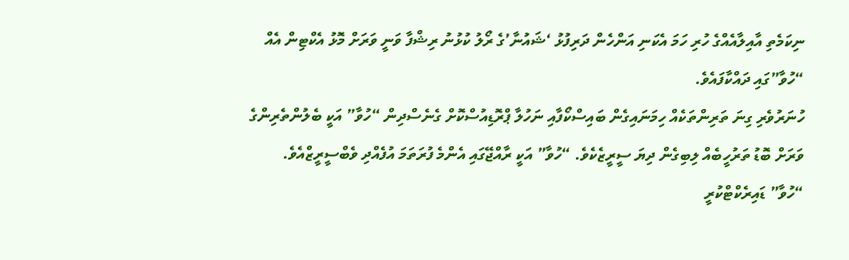ނިކަމެތި އާއިލާއެއްގެ ހުރި ހަމަ އެކަނި އަންހެން ދަރިފުޅު ‘ޝައުނާ’ގެ ރޯލު ކުޅުނު ރިޝްފާ ވަނީ ވަރަށް މޮޅު އެކްޓިން އެއް “ހުވާ”ގައި ދައްކާފައެވެ.
ހުނަރުވެރި ގިނަ ތަރިންތަކެއް ހިމަނައިގެން ބައިސްކޯފާއި ނަހުލާ ޕްރޮޑިއުސްކޮށް ގެނެސްދިން “ހުވާ” އަކީ ބެލުންތެރިންގެ ވަރަށް ބޮޑު ތަރުހީބެއް ލިބިގެން ދިޔަ ސީރީޒެކެވެ. “ހުވާ” އަކީ ރާއްޖޭގައި އެންމެ ފުރަތަމަ އުފެއްދި ވެބްސީރީޒްއެވެ.
“ހުވާ” ޑައިރެކްޓްކުރީ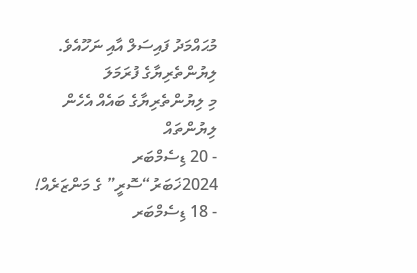މުޙައްމަދު ފައިސަލް އާއި ނަހޫއެވެ.
ލިޔުންތެރިޔާގެ ފުރަމަލަ
މި ލިޔުންތެރިޔާގެ ބައެއް އެހެން ލިޔުންތައް
- 20 ޑިސެމްބަރ 2024ޚަބަރު“ސޮރީ” ގެ މަންޒަރެއް!
- 18 ޑިސެމްބަރ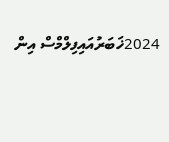2024ޚަބަރުއައިފިލްމްސް އިން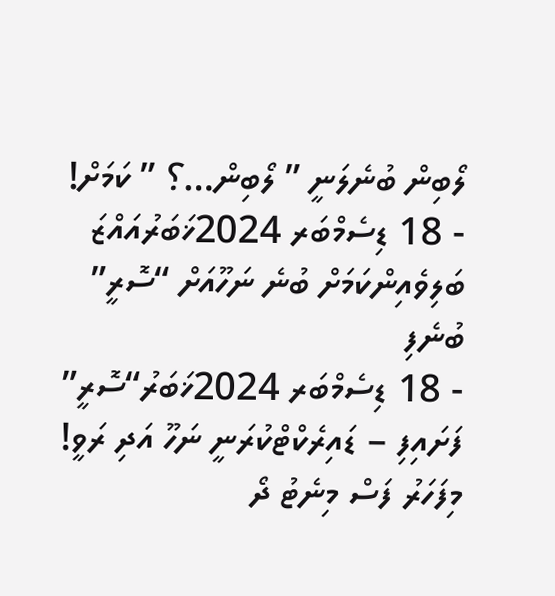ލޯބިން ބުނެލަނީ ” ލޯބިން…؟ ” ކަމަށް!
- 18 ޑިސެމްބަރ 2024ޚަބަރުއައްޒަ ބަލިވެއިންކަމަށް ބުނެ ނަހޫއަށް “ސޮރީ” ބުނެފި
- 18 ޑިސެމްބަރ 2024ޚަބަރު“ސޮރީ” ފަށައިފި – ޑައިރެކްޓްކުރަނީ ނަހޫ އަދި ރަވީ!
މިފަހަރު ފަސް މިނެޓު ދޯ